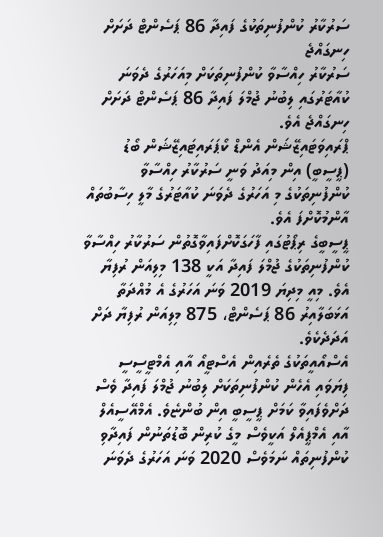ސަރުކާރު ކުންފުނިތަކުގެ ފައިދާ 86 ޕަސެންޓް ދަށަށް ހިނގައްޖެ
ސަރުކާރު ހިއްސާވާ ކުންފުނިތަކަށް މިއަހަރުގެ ދެވަނަ ކުއާޓަރުގައި ލިބުނު ޖުމްލަ ފައިދާ 86 ޕަސެންޓް ދަށަށް ހިނގައްޖެ އެވެ.
ޕްރައިވަޓައިޒޭޝަން އެންޑް ކޯޕަރައިޓައިޒޭޝަން ބޯޑު (ޕީސީބީ) އިން މިއަދު ވަނީ ސަރުކާރު ހިއްސާވާ ކުންފުނިތަކުގެ މި އަހަރުގެ ދެވަނަ ކުއާޓަރުގެ މާލީ ހިސާބުތައް އާންމުކޮށްފަ އެވެ.
ޕީސީބީގެ ރިޕޯޓުގައި ފާހަގަކޮށްފައިވާގޮތުން ސަރުކާރު ހިއްސާވާ ކުންފުނިތަކުގެ ޖުމްލަ ފައިދާ އަކީ 138 މިލިއަން ރުފިޔާ އެވެ. މިއީ މިދިޔަ 2019 ވަނަ އަހަރުގެ އެ މުއްދަތާ އަޅަބަލާއިރު 86 ޕަސެންޓް، 875 މިލިއަން ރުފިޔާ ދަށް އަދަދެކެވެ.
އެސްއޯއީތަކުގެ ތެރެއިން އެސްޓީއޯ އާއި އެމްޓީސީސީ ފިޔަވައި އެހެން ކުންފުނިތަކަށް ލިބުނު ޖުމްލަ ފައިދާ ވެސް ދަށްވެފައިވާ ކަމަށް ޕީސީބީ އިން ބުންޏެވެ. އެމްއޭސީއެލް އާއި އެމްޕީއެލް އަކީވެސް މީގެ ކުރިން ބޮޑުތަނުން ފައިދާވި ކުންފުނިތައް ނަމަވެސް 2020 ވަނަ އަހަރުގެ ދެވަނަ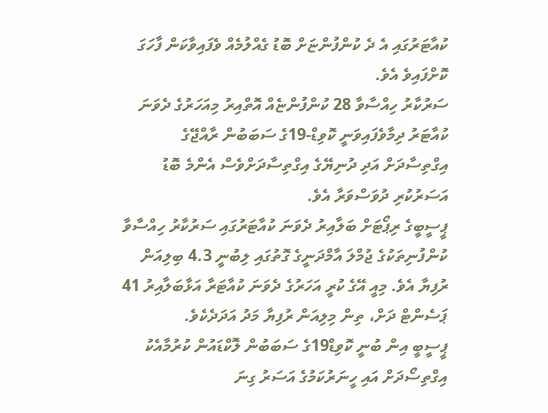ކުއާޓަރުގައި އެ ދެ ކުންފުންޏަށް ބޮޑު ގެއްލުމެއް ވެފައިވާކަން ފާހަގަ ކޮށްފައިވެ އެވެ.
ސަރުކާރު ހިއްސާވާ 28 ކުންފުންޏެއް އޮތްއިރު މިއަހަރުގެ ދެވަނަ ކުއާޓަރު ދިމާވެފައިވަނީ ކޮވިޑް-19ގެ ސަބަބުން ރާއްޖޭގެ އިގްތިސާދަށް އަދި ދުނިޔޭގެ އިގްތިސާދަށްވެސް އެންމެ ބޮޑު އަސަރުކުރި ދުވަސްވަރާ އެވެ.
ޕީސީބީގެ ރިޕޯޓަށް ބަލާއިރު ދެވަނަ ކުއާޓަރުގައި ސަރުކާރު ހިއްސާވާ ކުންފުނިތަކުގެ ޖުމްލަ އާމްދަނީގެ ގޮތުގައި ލިބުނީ 4.3 ބިލިއަން ރުފިޔާ އެވެ. މިއީ އޭގެ ކުރީ އަހަރުގެ ދެވަނަ ކުއާޓަރާ އަޅާބަލާއިރު 41 ޕަސެންޓް ދަށް، ތިން މިލިއަން ރުފިޔާ މަދު އަދަދެކެވެ.
ޕީސީބީ އިން ބުނީ ކޮވިޑް19ގެ ސަބަބުން ލޮކްޑައުން ކުރުމާއެކު އިގްތިސޯދަށް އައި ހީނަރުކަމުގެ އަސަރު ގިނަ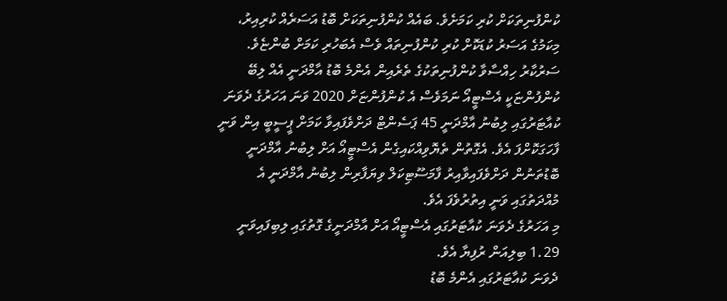ކުންފުނިތަކަށް ކުރި ކަމަށެވެ. ބައެއް ކުންފުނިތަކަށް ބޮޑު އަސަރެއް ކުރިއިރު، މިކަމުގެ އަސަރު ކުޑަކޮށް ކުރި ކުންފުނިތައް ވެސް އެބަހުރި ކަމަށް ބުންޏެވެ.
ސަރުކާރު ހިއްސާވާ ކުންފުނިތަކުގެ ތެރެއިން އެންމެ ބޮޑު އާމްދަނީ އެއް ލިބޭ ކުންފުންޏަކީ އެސްޓީއޯ ނަމަވެސް އެ ކުންފުންޏަށް 2020 ވަނަ އަހަރުގެ ދެވަނަ ކުއާޓަރުގައި ލިބުނު އާމްދަނީ 45 ޕަސެންޓް ދަށްވެފައިވާ ކަމަށް ޕީސީބީ އިން ވަނީ ފާހަގަކޮށްފަ އެވެ. އެގޮތުން ތެޔޮވިއްކައިގެން އެސްޓީއޯ އަށް ލިބުނު އާމްދަނީ ބޮޑުތަނުން ދަށްވެފައިވާއިރު ފާމަސޫޓިކަލް ވިޔަފާރިން ލިބުނު އާމްދަނީ އެ މުއްދަތުގައި ވަނީ އިތުރުވެފަ އެވެ.
މި އަހަރުގެ ދެވަނަ ކުއާޓަރުގައި އެސްޓީއޯ އަށް އާމްދަނީގެ ގޮތުގައި ލިބިފައިވަނީ 1.29 ބިލިއަން ރުފިޔާ އެވެ.
ދެވަނަ ކުއާޓަރުގައި އެންމެ ބޮޑު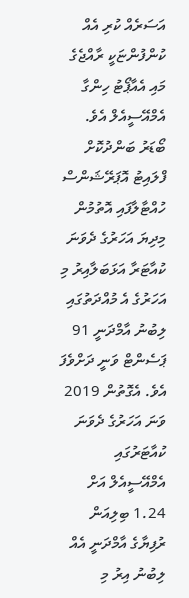އަސަރެއް ކުރި އެއް ކުންފުންޏަކީ ރާއްޖެގެ މައި އެއާޕޯޓު ހިންގާ އެމްއޭސީއެލް އެވެ. ބޯޑަރު ބަންދުކޮށް ފްލައިޓު އޮޕަރޭޝަންސް ހުއްޓާލާފައި އޮތުމުން މިދިޔަ އަހަރުގެ ދެވަނަ ކުއާޓަރާ އަޅަބަލާއިރު މި އަހަރުގެ އެ މުއްދަތުގައި ލިބުނު އާމްދަނީ 91 ޕަސެންޓް ވަނީ ދަށްވެފަ އެވެ. އެގޮތުން 2019 ވަނަ އަހަރުގެ ދެވަނަ ކުއާޓަރުގައި އެމްއޭސީއެލް އަށް 1.24 ބިލިއަން ރުފިޔާގެ އާމްދަނީ އެއް ލިބުނު އިރު މި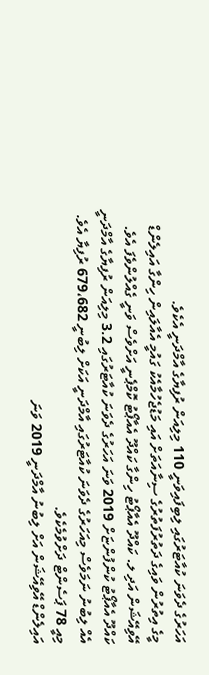އަހަރުގެ ދެވަނަ ކުއާޓަރުގައި ލިބިފައިވަނީ 110 މިލިއަން ރުފިޔާގެ އާމްދަނީ އެކެވެ.
މީގެ އިތުރުން ވައިގެ ދަތުރުފަތުރުގެ ސިނާއަތަށް އައި މަޑުޖެހުމާއެކު ގައުމީ އެއާލައިން ހިންގާ އައިލެންޑް އޭވިއޭޝަން އަދި ލ. ކައްދޫ އެއާޕޯޓު ހިންގާ ކައްދޫ އެއާޕޯޓު ކޮމްޕެނީ އަށްވެސް ވަނީ ގެއްލުންވެފަ އެވެ.
ކައްދޫ އެއާޕޯޓު ކުންފުންޏަށް 2019 ވަނަ އަހަރުގެ ދެވަނަ ކުއާޓަރުގައި 3.2 މިލިއަން ރުފިޔާގެ އާމްދަނީ އެއް ލިބުނު ނަމަވެސް މިއަހަރުގެ ދެވަނަ ކުއާޓަރުގައި އާމްދަނީ އަކަށް ލިބުނީ 679،682 ރުފިޔާ އެވެ. މިއީ 78 ޕަސެންޓް ދަށްވުމެކެވެ.
އައިލެންޑް އޭވިއޭޝަން އަށް ލިބުނު އާމްދަނީ 2019 ވަނަ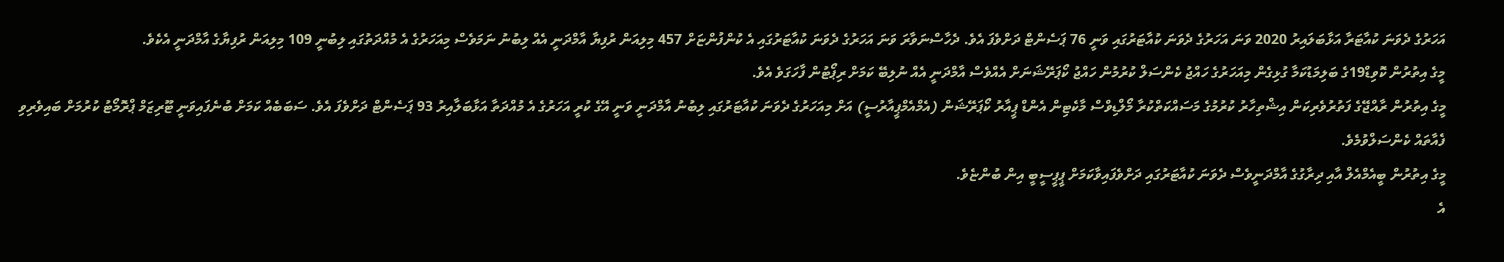އަހަރުގެ ދެވަނަ ކުއާޓަރާ އަޅާބަލައިރު 2020 ވަނަ އަހަރުގެ ދެވަނަ ކުއާޓަރުގައި ވަނީ 76 ޕަސެންޓް ދަށްވެފަ އެވެ. ދެހާސްނަވާރަ ވަނަ އަހަރުގެ ދެވަނަ ކުއާޓަރުގައި އެ ކުންފުންޏަށް 457 މިލިއަން ރުފިޔާ އާމްދަނީ އެއް ލިބުނު ނަމަވެސް މިއަހަރުގެ އެ މުއްދަތުގައި ލިބުނީ 109 މިލިއަން ރުފިޔާގެ އާމްދަނީ އެކެވެ.
މީގެ އިތުރުން ކޮވިޑް19ގެ ބަލިމަޑުކަމާ ގުޅިގެން މިއަހަރުގެ ހައްޖު ކެންސަލް ކުރުމުން ހައްޖު ކޯޕަރޭޝަނަށް އެއްވެސް އާމްދަނީ އެއް ނުލިބޭ ކަމަށް ރިޕޯޓުން ފާހަގަވެ އެވެ.
މީގެ އިތުރުން ރާއްޖޭގެ ފަތުރުވެރިކަން އިޝްތިހާރު ކުރުމުގެ މަސައްކަތްކުރާ މޯލްޑިވްސް މާކެޓިން އެންޑް ޕީއާރު ކޯޕަރޭޝަން (އެމްއެމްޕީއާރުސީ) އަށް މިއަހަރުގެ ދެވަނަ ކުއާޓަރުގައި ލިބުނު އާމްދަނީ ވަނީ އޭގެ ކުރީ އަހަރުގެ އެ މުއްދަތާ އަޅާބަލާއިރު 93 ޕަސެންޓް ދަށްވެފަ އެވެ. ސަބަބެއް ކަމަށް ބުނެފައިވަނީ ޓޫރިޒަމް ޕްރޮމޯޓު ކުރުމަށް ބައިވެރިވި ފެއާތައް ކެންސަލްވުމެވެ.
މީގެ އިތުރުން ބީއެމްއެލް އާއި ދިރާގުގެ އާމްދަނީވެސް ދެވަނަ ކުއާޓަރުގައި ދަށްވެފައިވާކަމަށް ޕީޕީސީބީ އިން ބުންޏެވެ.
އެ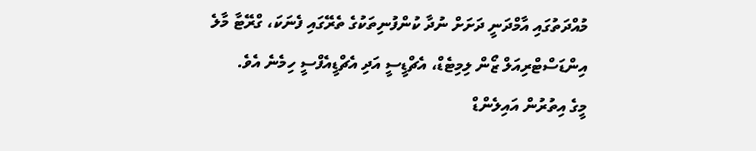މުއްދަތުގައި އާމްދަނީ ދަށަށް ނުދާ ކުންފުނިތަކުގެ ތެރޭގައި ފެނަކަ، ގްރޭޓާ މާލެ އިންޑަސްޓްރިއަލް ޒޯން ލިމިޓެޑް، އެޗްޑީސީ އަދި އެޗްޑީއެފްސީ ހިމެނެ އެވެ.
މީގެ އިތުރުން އައިލެންޑް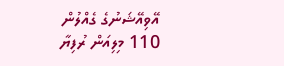އޭވިއޭޝަނުގެ ގެއްލުން 110 މިލިއަން ރުފިޔާ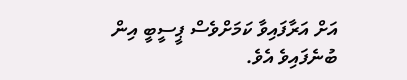އަށް އަރާފައިވާ ކަމަށްވެސް ޕީސީބީ އިން ބުނެފައިވެ އެވެ.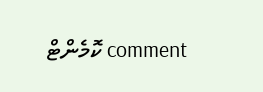comment ކޮމެންޓް